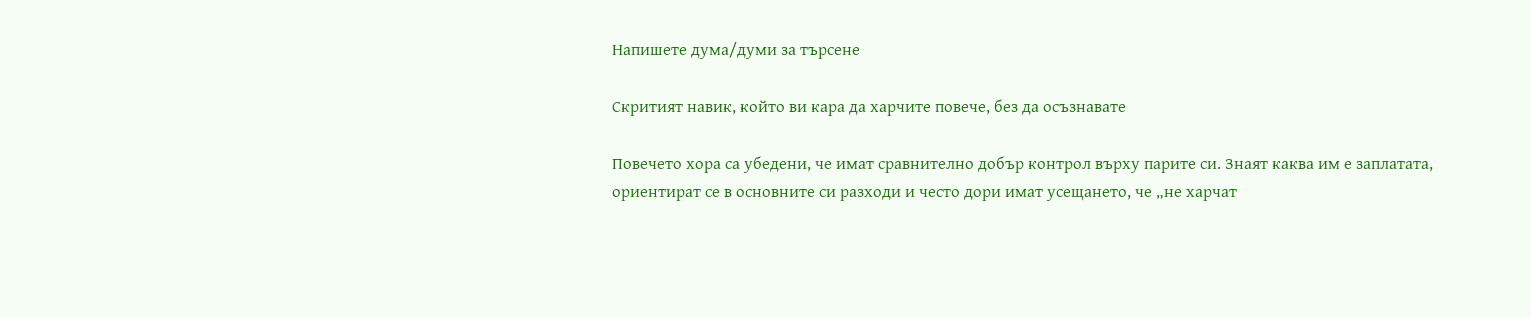Напишете дума/думи за търсене

Скритият навик, който ви кара да харчите повече, без да осъзнавате

Повечето хора са убедени, че имат сравнително добър контрол върху парите си. Знаят каква им е заплатата, ориентират се в основните си разходи и често дори имат усещането, че „не харчат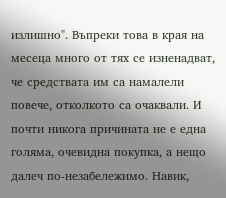излишно". Въпреки това в края на месеца много от тях се изненадват, че средствата им са намалели повече, отколкото са очаквали. И почти никога причината не е една голяма, очевидна покупка, а нещо далеч по-незабележимо. Навик,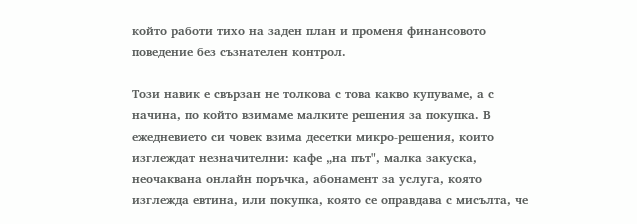който работи тихо на заден план и променя финансовото поведение без съзнателен контрол.

Този навик е свързан не толкова с това какво купуваме, а с начина, по който взимаме малките решения за покупка. В ежедневието си човек взима десетки микро-решения, които изглеждат незначителни: кафе „на път", малка закуска, неочаквана онлайн поръчка, абонамент за услуга, която изглежда евтина, или покупка, която се оправдава с мисълта, че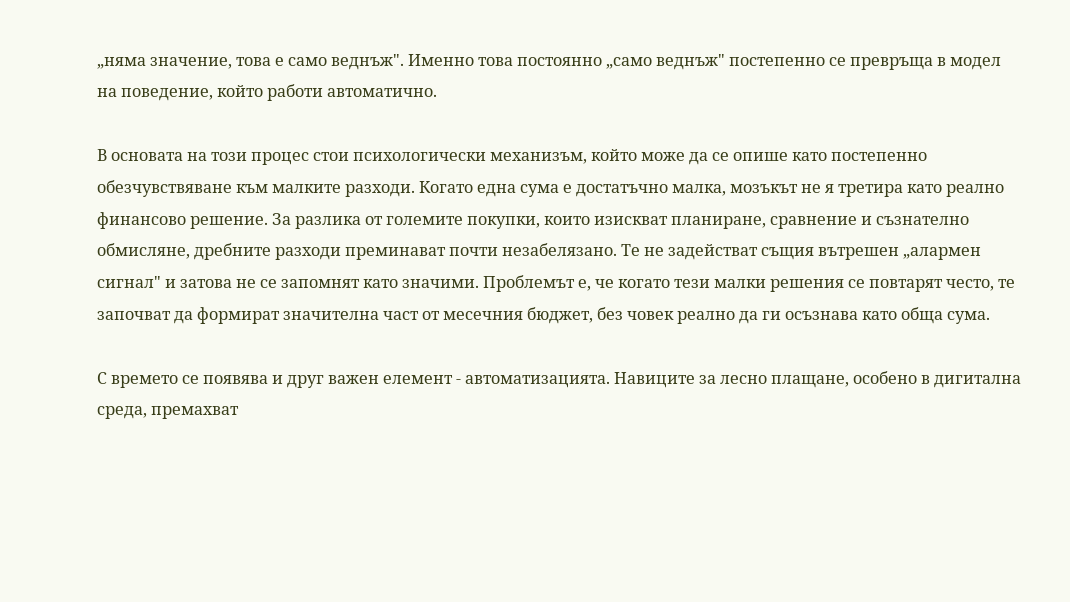„няма значение, това е само веднъж". Именно това постоянно „само веднъж" постепенно се превръща в модел на поведение, който работи автоматично.

В основата на този процес стои психологически механизъм, който може да се опише като постепенно обезчувствяване към малките разходи. Когато една сума е достатъчно малка, мозъкът не я третира като реално финансово решение. За разлика от големите покупки, които изискват планиране, сравнение и съзнателно обмисляне, дребните разходи преминават почти незабелязано. Те не задействат същия вътрешен „алармен сигнал" и затова не се запомнят като значими. Проблемът е, че когато тези малки решения се повтарят често, те започват да формират значителна част от месечния бюджет, без човек реално да ги осъзнава като обща сума.

С времето се появява и друг важен елемент - автоматизацията. Навиците за лесно плащане, особено в дигитална среда, премахват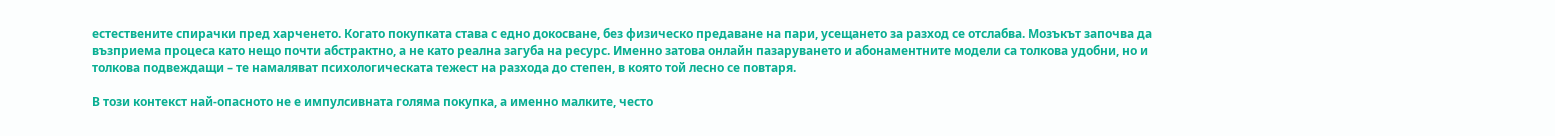естествените спирачки пред харченето. Когато покупката става с едно докосване, без физическо предаване на пари, усещането за разход се отслабва. Мозъкът започва да възприема процеса като нещо почти абстрактно, а не като реална загуба на ресурс. Именно затова онлайн пазаруването и абонаментните модели са толкова удобни, но и толкова подвеждащи – те намаляват психологическата тежест на разхода до степен, в която той лесно се повтаря.

В този контекст най-опасното не е импулсивната голяма покупка, а именно малките, често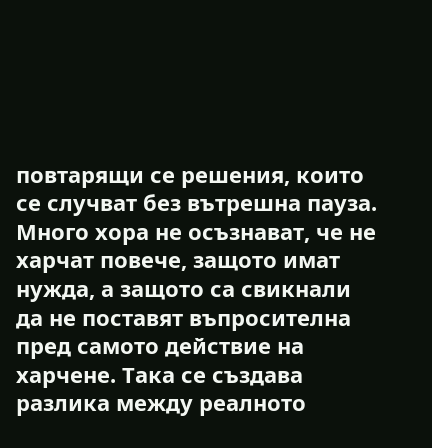повтарящи се решения, които се случват без вътрешна пауза. Много хора не осъзнават, че не харчат повече, защото имат нужда, а защото са свикнали да не поставят въпросителна пред самото действие на харчене. Така се създава разлика между реалното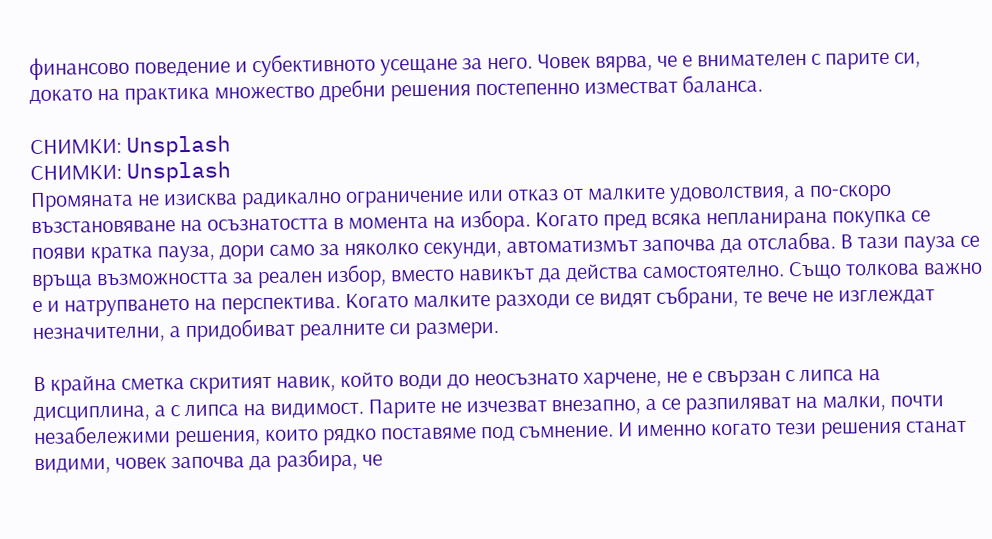финансово поведение и субективното усещане за него. Човек вярва, че е внимателен с парите си, докато на практика множество дребни решения постепенно изместват баланса.

СНИМКИ: Unsplash
СНИМКИ: Unsplash
Промяната не изисква радикално ограничение или отказ от малките удоволствия, а по-скоро възстановяване на осъзнатостта в момента на избора. Когато пред всяка непланирана покупка се появи кратка пауза, дори само за няколко секунди, автоматизмът започва да отслабва. В тази пауза се връща възможността за реален избор, вместо навикът да действа самостоятелно. Също толкова важно е и натрупването на перспектива. Когато малките разходи се видят събрани, те вече не изглеждат незначителни, а придобиват реалните си размери.

В крайна сметка скритият навик, който води до неосъзнато харчене, не е свързан с липса на дисциплина, а с липса на видимост. Парите не изчезват внезапно, а се разпиляват на малки, почти незабележими решения, които рядко поставяме под съмнение. И именно когато тези решения станат видими, човек започва да разбира, че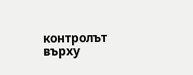контролът върху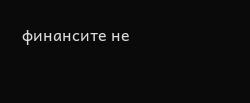финансите не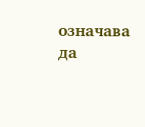означава да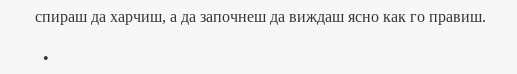спираш да харчиш, а да започнеш да виждаш ясно как го правиш.

  •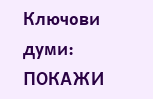Ключови думи:
ПОКАЖИ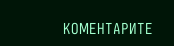КОМЕНТАРИТЕ